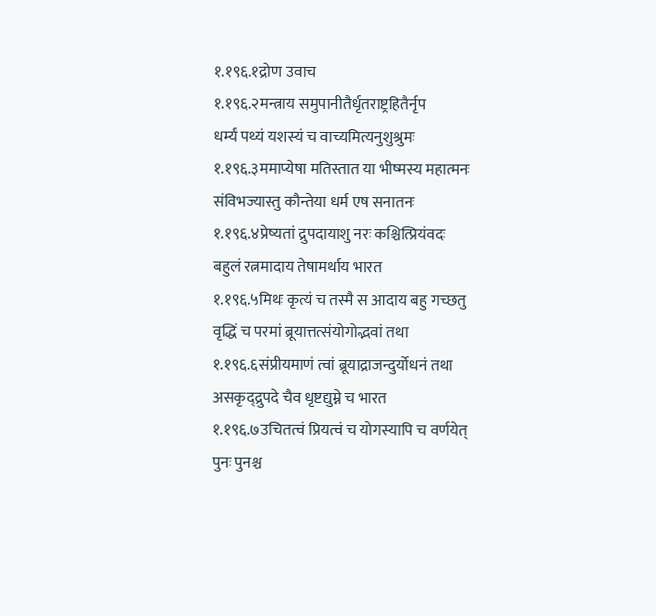१.१९६.१द्रोण उवाच
१.१९६.२मन्त्राय समुपानीतैर्धृतराष्ट्रहितैर्नृप
धर्म्यं पथ्यं यशस्यं च वाच्यमित्यनुशुश्रुमः
१.१९६.३ममाप्येषा मतिस्तात या भीष्मस्य महात्मनः
संविभज्यास्तु कौन्तेया धर्म एष सनातनः
१.१९६.४प्रेष्यतां द्रुपदायाशु नरः कश्चित्प्रियंवदः
बहुलं रत्नमादाय तेषामर्थाय भारत
१.१९६.५मिथः कृत्यं च तस्मै स आदाय बहु गच्छतु
वृद्धिं च परमां ब्रूयात्तत्संयोगोद्भवां तथा
१.१९६.६संप्रीयमाणं त्वां ब्रूयाद्राजन्दुर्योधनं तथा
असकृद्द्रुपदे चैव धृष्टद्युम्ने च भारत
१.१९६.७उचितत्वं प्रियत्वं च योगस्यापि च वर्णयेत्
पुनः पुनश्च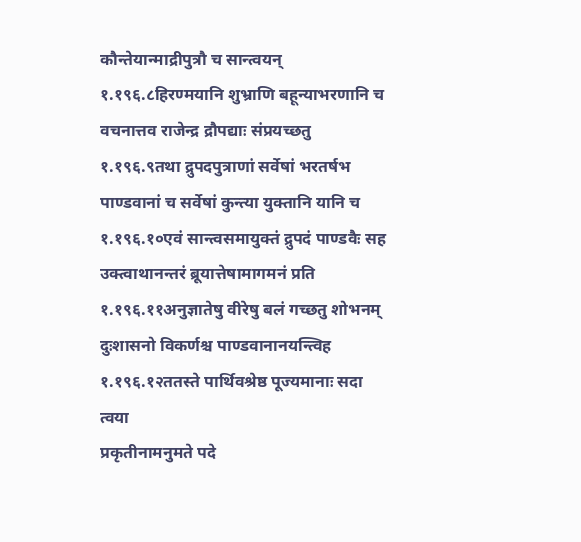कौन्तेयान्माद्रीपुत्रौ च सान्त्वयन्
१.१९६.८हिरण्मयानि शुभ्राणि बहून्याभरणानि च
वचनात्तव राजेन्द्र द्रौपद्याः संप्रयच्छतु
१.१९६.९तथा द्रुपदपुत्राणां सर्वेषां भरतर्षभ
पाण्डवानां च सर्वेषां कुन्त्या युक्तानि यानि च
१.१९६.१०एवं सान्त्वसमायुक्तं द्रुपदं पाण्डवैः सह
उक्त्वाथानन्तरं ब्रूयात्तेषामागमनं प्रति
१.१९६.११अनुज्ञातेषु वीरेषु बलं गच्छतु शोभनम्
दुःशासनो विकर्णश्च पाण्डवानानयन्त्विह
१.१९६.१२ततस्ते पार्थिवश्रेष्ठ पूज्यमानाः सदा त्वया
प्रकृतीनामनुमते पदे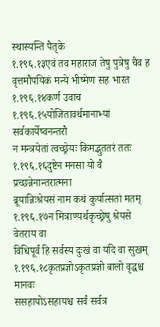स्थास्यन्ति पैतृके
१.१९६.१३एवं तव महाराज तेषु पुत्रेषु चैव ह
वृत्तमौपयिकं मन्ये भीष्मेण सह भारत
१.१९६.१४कर्ण उवाच
१.१९६.१५योजितावर्थमानाभ्यां सर्वकार्येष्वनन्तरौ
न मन्त्रयेतां त्वच्छ्रेयः किमद्भुततरं ततः
१.१९६.१६दुष्टेन मनसा यो वै प्रच्छन्नेनान्तरात्मना
ब्रूयान्निःश्रेयसं नाम कथं कुर्यात्सतां मतम्
१.१९६.१७न मित्राण्यर्थकृच्छ्रेषु श्रेयसे वेतराय वा
विधिपूर्वं हि सर्वस्य दुःखं वा यदि वा सुखम्
१.१९६.१८कृतप्रज्ञोऽकृतप्रज्ञो बालो वृद्धश्च मानवः
ससहायोऽसहायश्च सर्वं सर्वत्र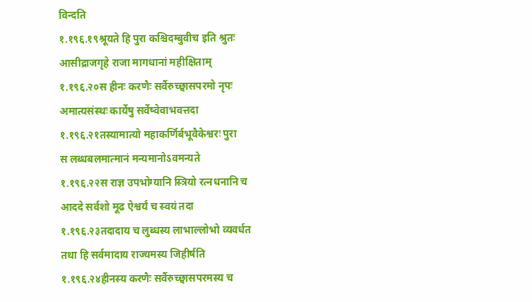विन्दति
१.१९६.१९श्रूयते हि पुरा कश्चिदम्बुवीच इति श्रुतः
आसीद्राजगृहे राजा मागधानां महीक्षिताम्
१.१९६.२०स हीनः करणैः सर्वैरुच्छ्वासपरमो नृपः
अमात्यसंस्थः कार्येषु सर्वेष्वेवाभवत्तदा
१.१९६.२१तस्यामात्यो महाकर्णिर्बभूवैकेश्वरः पुरा
स लब्धबलमात्मानं मन्यमानोऽवमन्यते
१.१९६.२२स राज्ञ उपभोग्यानि स्त्रियो रत्नधनानि च
आददे सर्वशो मूढ ऐश्वर्यं च स्वयं तदा
१.१९६.२३तदादाय च लुब्धस्य लाभाल्लोभो व्यवर्धत
तथा हि सर्वमादाय राज्यमस्य जिहीर्षति
१.१९६.२४हीनस्य करणैः सर्वैरुच्छ्वासपरमस्य च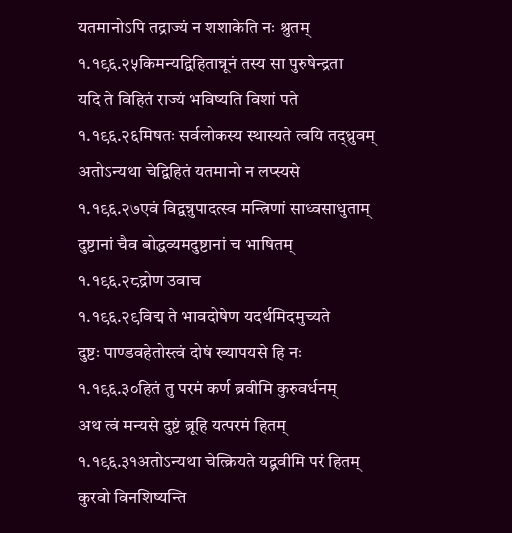यतमानोऽपि तद्राज्यं न शशाकेति नः श्रुतम्
१.१९६.२५किमन्यद्विहितान्नूनं तस्य सा पुरुषेन्द्रता
यदि ते विहितं राज्यं भविष्यति विशां पते
१.१९६.२६मिषतः सर्वलोकस्य स्थास्यते त्वयि तद्ध्रुवम्
अतोऽन्यथा चेद्विहितं यतमानो न लप्स्यसे
१.१९६.२७एवं विद्वन्नुपादत्स्व मन्त्रिणां साध्वसाधुताम्
दुष्टानां चैव बोद्धव्यमदुष्टानां च भाषितम्
१.१९६.२८द्रोण उवाच
१.१९६.२९विद्म ते भावदोषेण यदर्थमिदमुच्यते
दुष्टः पाण्डवहेतोस्त्वं दोषं ख्यापयसे हि नः
१.१९६.३०हितं तु परमं कर्ण ब्रवीमि कुरुवर्धनम्
अथ त्वं मन्यसे दुष्टं ब्रूहि यत्परमं हितम्
१.१९६.३१अतोऽन्यथा चेत्क्रियते यद्ब्रवीमि परं हितम्
कुरवो विनशिष्यन्ति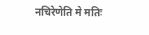नचिरेणेति मे मतिः